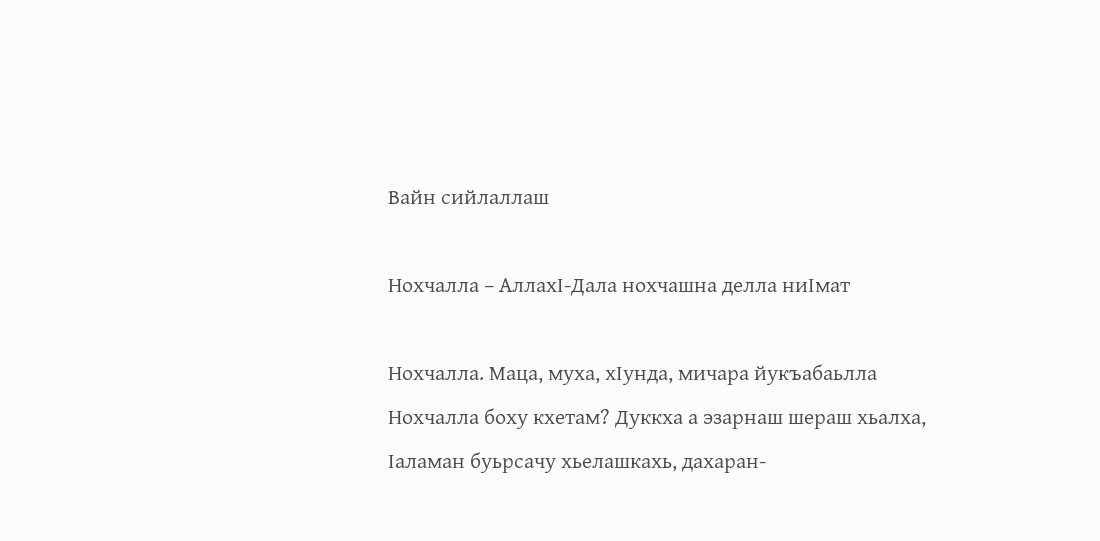Вайн сийлаллаш

Нохчалла – АллахI-Дала нохчашна делла ниIмат

Нохчалла. Маца, муха, хIунда, мичара йукъабаьлла Нохчалла боху кхетам? Дуккха а эзарнаш шераш хьалха, Iаламан буьрсачу хьелашкахь, дахаран-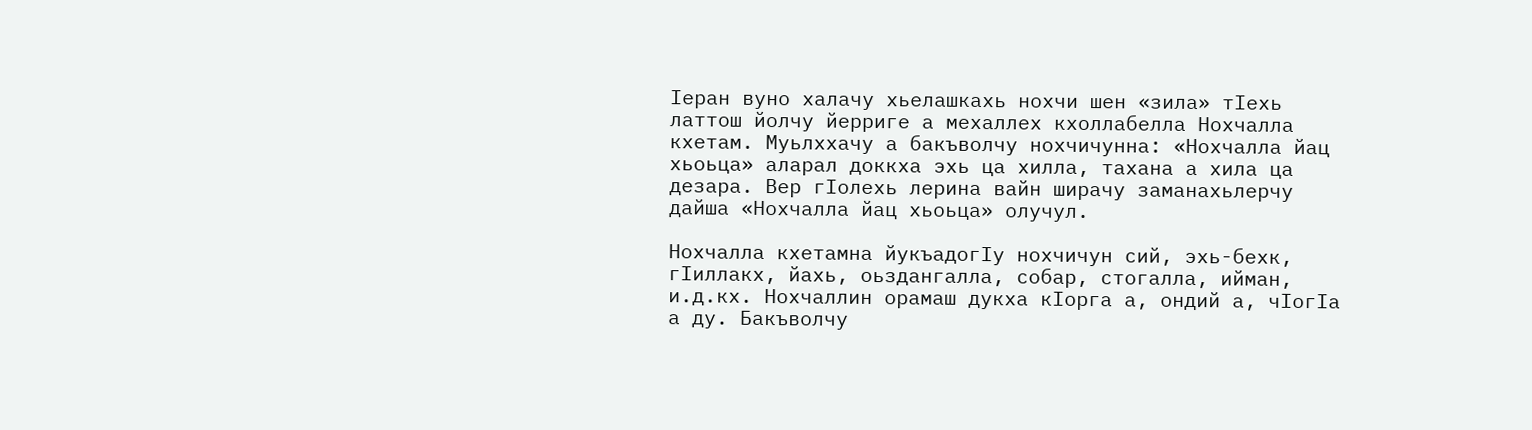Iеран вуно халачу хьелашкахь нохчи шен «зила» тIехь латтош йолчу йерриге а мехаллех кхоллабелла Нохчалла кхетам. Муьлххачу а бакъволчу нохчичунна: «Нохчалла йац хьоьца» аларал доккха эхь ца хилла, тахана а хила ца дезара. Вер гIолехь лерина вайн ширачу заманахьлерчу дайша «Нохчалла йац хьоьца» олучул.

Нохчалла кхетамна йукъадогIу нохчичун сий, эхь-бехк, гIиллакх, йахь, оьздангалла, собар, стогалла, ийман, и.д.кх. Нохчаллин орамаш дукха кIорга а, ондий а, чIогIа а ду. Бакъволчу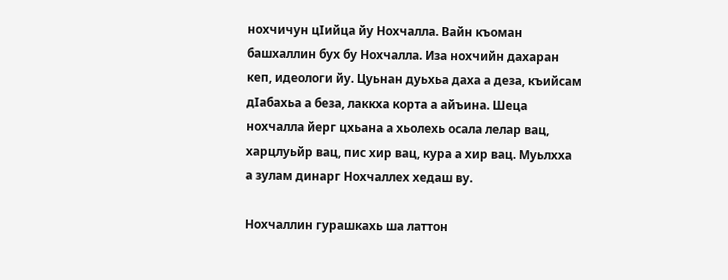нохчичун цIийца йу Нохчалла. Вайн къоман башхаллин бух бу Нохчалла. Иза нохчийн дахаран кеп, идеологи йу. Цуьнан дуьхьа даха а деза, къийсам дIабахьа а беза, лаккха корта а айъина. Шеца нохчалла йерг цхьана а хьолехь осала лелар вац, харцлуьйр вац, пис хир вац, кура а хир вац. Муьлхха а зулам динарг Нохчаллех хедаш ву.

Нохчаллин гурашкахь ша латтон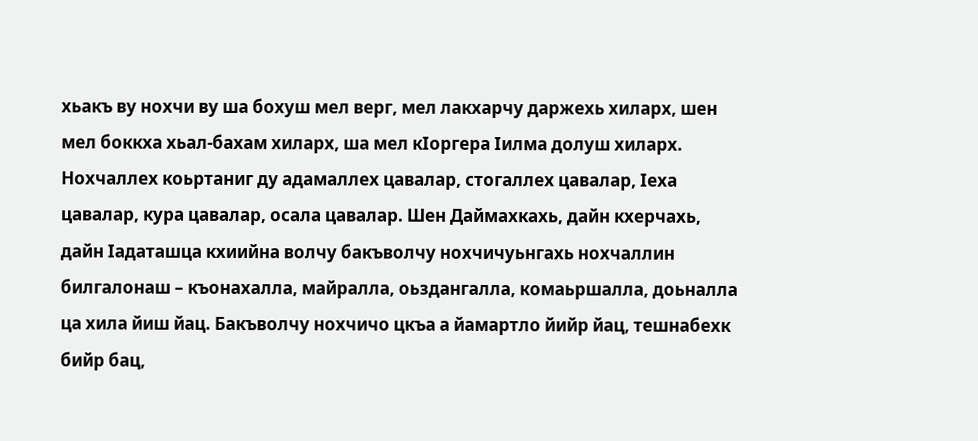хьакъ ву нохчи ву ша бохуш мел верг, мел лакхарчу даржехь хиларх, шен мел боккха хьал-бахам хиларх, ша мел кIоргера Iилма долуш хиларх. Нохчаллех коьртаниг ду адамаллех цавалар, стогаллех цавалар, Iеха цавалар, кура цавалар, осала цавалар. Шен Даймахкахь, дайн кхерчахь, дайн Iадаташца кхиийна волчу бакъволчу нохчичуьнгахь нохчаллин билгалонаш – къонахалла, майралла, оьздангалла, комаьршалла, доьналла ца хила йиш йац. Бакъволчу нохчичо цкъа а йамартло йийр йац, тешнабехк бийр бац,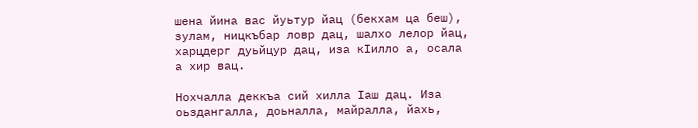шена йина вас йуьтур йац (бекхам ца беш), зулам, ницкъбар ловр дац, шалхо лелор йац, харцдерг дуьйцур дац, иза кIилло а, осала а хир вац.

Нохчалла деккъа сий хилла Iаш дац. Иза оьздангалла, доьналла, майралла, йахь,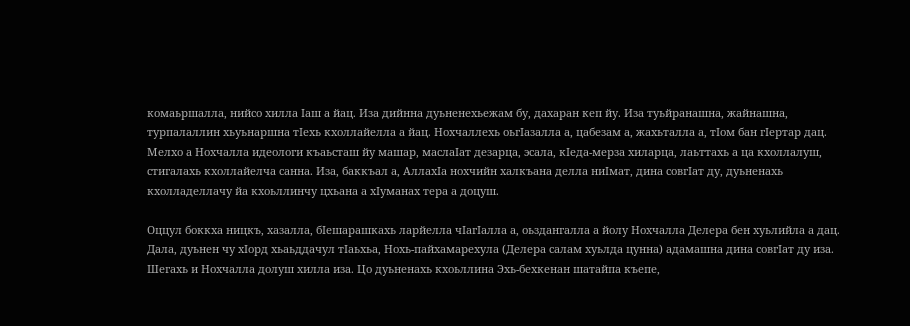комаьршалла, нийсо хилла Iаш а йац. Иза дийнна дуьненехьежам бу, дахаран кеп йу. Иза туьйранашна, жайнашна, турпалаллин хьуьнаршна тIехь кхоллайелла а йац. Нохчаллехь оьгIазалла а, цабезам а, жахьталла а, тIом бан гIертар дац. Мелхо а Нохчалла идеологи къаьсташ йу машар, маслаIат дезарца, эсала, кIеда-мерза хиларца, лаьттахь а ца кхоллалуш, стигалахь кхоллайелча санна. Иза, баккъал а, АллахIа нохчийн халкъана делла ниIмат, дина совгIат ду, дуьненахь кхолладеллачу йа кхоьллинчу цхьана а хIуманах тера а доцуш.

Оццул боккха ницкъ, хазалла, бIешарашкахь ларйелла чIагIалла а, оьздангалла а йолу Нохчалла Делера бен хуьлийла а дац. Дала, дуьнен чу хIорд хьаьддачул тIаьхьа, Нохь-пайхамарехула (Делера салам хуьлда цунна) адамашна дина совгIат ду иза. Шегахь и Нохчалла долуш хилла иза. Цо дуьненахь кхоьллина Эхь-бехкенан шатайпа къепе,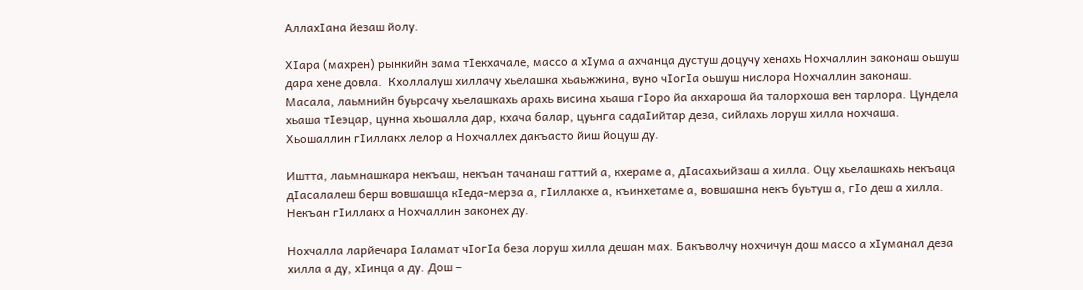АллахIана йезаш йолу.

ХIара (махрен) рынкийн зама тIекхачале, массо а хIума а ахчанца дустуш доцучу хенахь Нохчаллин законаш оьшуш дара хене довла.  Кхоллалуш хиллачу хьелашка хьаьжжина, вуно чIогIа оьшуш нислора Нохчаллин законаш. Масала, лаьмнийн буьрсачу хьелашкахь арахь висина хьаша гIоро йа акхароша йа талорхоша вен тарлора. Цундела хьаша тIеэцар, цунна хьошалла дар, кхача балар, цуьнга садаIийтар деза, сийлахь лоруш хилла нохчаша. Хьошаллин гIиллакх лелор а Нохчаллех дакъасто йиш йоцуш ду.

Иштта, лаьмнашкара некъаш, некъан тачанаш гаттий а, кхераме а, дIасахьийзаш а хилла. Оцу хьелашкахь некъаца дIасалалеш берш вовшашца кIеда-мерза а, гIиллакхе а, къинхетаме а, вовшашна некъ буьтуш а, гIо деш а хилла. Некъан гIиллакх а Нохчаллин законех ду.

Нохчалла ларйечара Iаламат чIогIа беза лоруш хилла дешан мах. Бакъволчу нохчичун дош массо а хIуманал деза хилла а ду, хIинца а ду. Дош –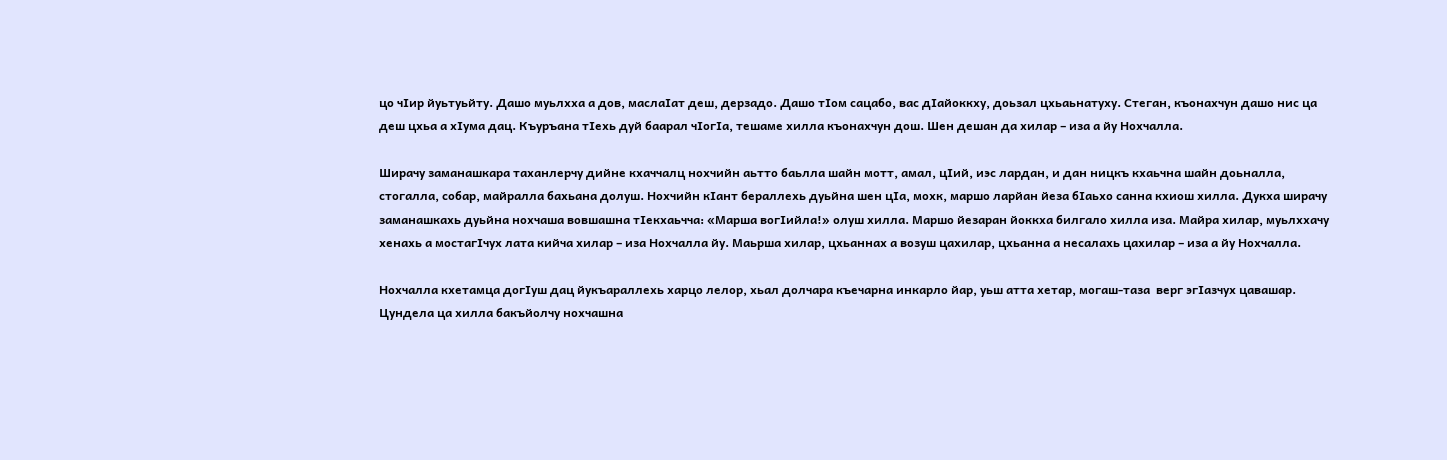цо чIир йуьтуьйту. Дашо муьлхха а дов, маслаIат деш, дерзадо. Дашо тIом сацабо, вас дIайоккху, доьзал цхьаьнатуху. Стеган, къонахчун дашо нис ца деш цхьа а хIума дац. Къуръана тIехь дуй баарал чIогIа, тешаме хилла къонахчун дош. Шен дешан да хилар – иза а йу Нохчалла.

Ширачу заманашкара таханлерчу дийне кхаччалц нохчийн аьтто баьлла шайн мотт, амал, цIий, иэс лардан, и дан ницкъ кхаьчна шайн доьналла, стогалла, собар, майралла бахьана долуш. Нохчийн кIант бераллехь дуьйна шен цIа, мохк, маршо ларйан йеза бIаьхо санна кхиош хилла. Дукха ширачу заманашкахь дуьйна нохчаша вовшашна тIекхаьчча: «Марша вогIийла!» олуш хилла. Маршо йезаран йоккха билгало хилла иза. Майра хилар, муьлххачу хенахь а мостагIчух лата кийча хилар – иза Нохчалла йу. Маьрша хилар, цхьаннах а возуш цахилар, цхьанна а несалахь цахилар – иза а йу Нохчалла.

Нохчалла кхетамца догIуш дац йукъараллехь харцо лелор, хьал долчара къечарна инкарло йар, уьш атта хетар, могаш-таза  верг эгIазчух цавашар. Цундела ца хилла бакъйолчу нохчашна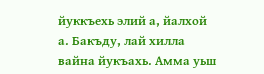йуккъехь элий а, йалхой а. Бакъду, лай хилла вайна йукъахь. Амма уьш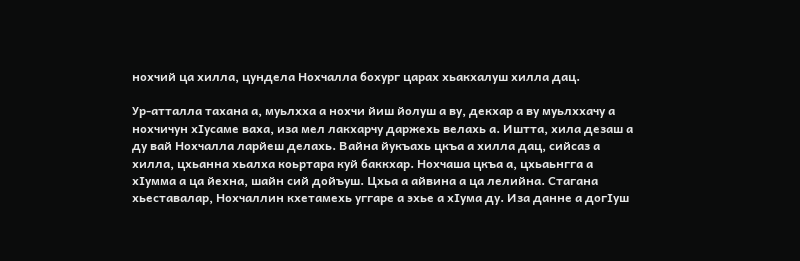нохчий ца хилла, цундела Нохчалла бохург царах хьакхалуш хилла дац.

Ур-атталла тахана а, муьлхха а нохчи йиш йолуш а ву, декхар а ву муьлххачу а нохчичун хIусаме ваха, иза мел лакхарчу даржехь велахь а. Иштта, хила дезаш а ду вай Нохчалла ларйеш делахь. Вайна йукъахь цкъа а хилла дац, сийсаз а хилла, цхьанна хьалха коьртара куй баккхар. Нохчаша цкъа а, цхьаьнгга а хIумма а ца йехна, шайн сий дойъуш. Цхьа а айвина а ца лелийна. Стагана хьеставалар, Нохчаллин кхетамехь уггаре а эхье а хIума ду. Иза данне а догIуш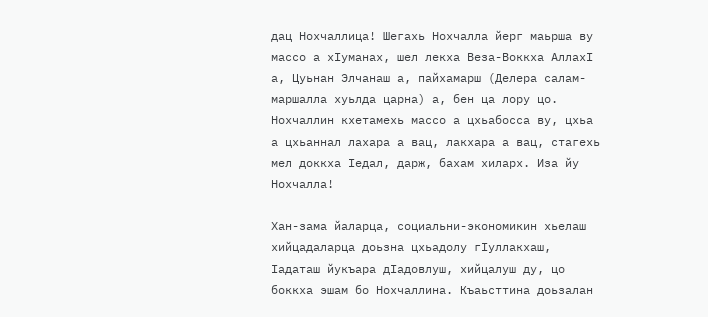дац Нохчаллица! Шегахь Нохчалла йерг маьрша ву массо а хIуманах, шел лекха Веза-Воккха АллахI а, Цуьнан Элчанаш а, пайхамарш (Делера салам-маршалла хуьлда царна) а, бен ца лору цо. Нохчаллин кхетамехь массо а цхьабосса ву, цхьа а цхьаннал лахара а вац, лакхара а вац, стагехь мел доккха Iедал, дарж, бахам хиларх. Иза йу Нохчалла!

Хан-зама йаларца, социальни-экономикин хьелаш хийцадаларца доьзна цхьадолу гIуллакхаш, Iадаташ йукъара дIадовлуш, хийцалуш ду, цо боккха эшам бо Нохчаллина. Къаьсттина доьзалан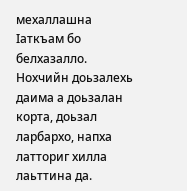мехаллашна Iаткъам бо белхазалло. Нохчийн доьзалехь даима а доьзалан корта, доьзал ларбархо, напха латториг хилла лаьттина да.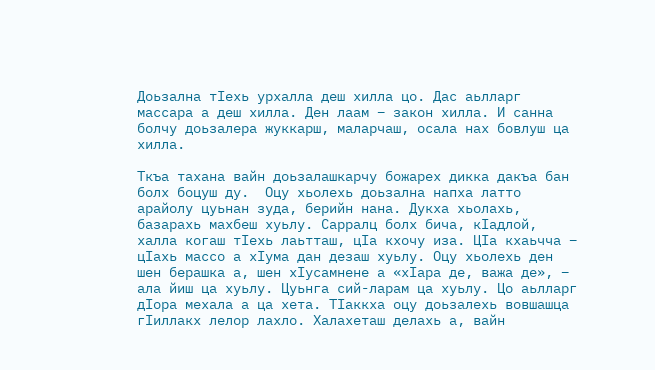Доьзална тIехь урхалла деш хилла цо. Дас аьлларг массара а деш хилла. Ден лаам – закон хилла. И санна болчу доьзалера жуккарш, маларчаш, осала нах бовлуш ца хилла.

Ткъа тахана вайн доьзалашкарчу божарех дикка дакъа бан болх боцуш ду.  Оцу хьолехь доьзална напха латто арайолу цуьнан зуда, берийн нана. Дукха хьолахь, базарахь махбеш хуьлу. Сарралц болх бича, кIадлой, халла когаш тIехь лаьтташ, цIа кхочу иза. ЦIа кхаьчча – цIахь массо а хIума дан дезаш хуьлу. Оцу хьолехь ден шен берашка а, шен хIусамнене а «хIара де, важа де», – ала йиш ца хуьлу. Цуьнга сий-ларам ца хуьлу. Цо аьлларг дIора мехала а ца хета. ТIаккха оцу доьзалехь вовшашца гIиллакх лелор лахло. Халахеташ делахь а, вайн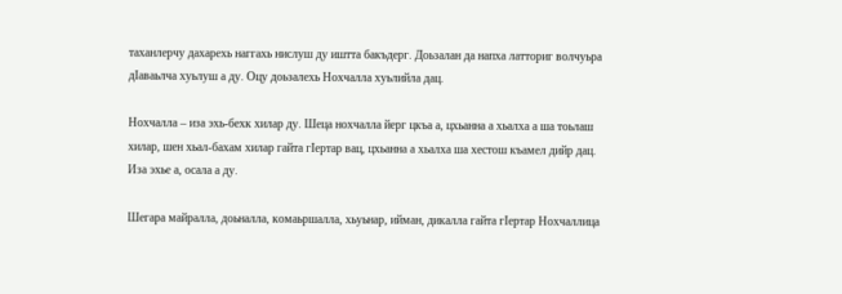таханлерчу дахарехь наггахь нислуш ду иштта бакъдерг. Доьзалан да напха латториг волчуьра дIаваьлча хуьлуш а ду. Оцу доьзалехь Нохчалла хуьлийла дац.

Нохчалла – иза эхь-бехк хилар ду. Шеца нохчалла йерг цкъа а, цхьанна а хьалха а ша тоьлаш хилар, шен хьал-бахам хилар гайта гIертар вац, цхьанна а хьалха ша хестош къамел дийр дац. Иза эхье а, осала а ду.

Шегара майралла, доьналла, комаьршалла, хьуьнар, ийман, дикалла гайта гIертар Нохчаллица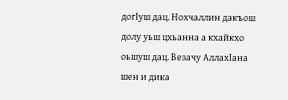догIуш дац. Нохчаллин дакъош долу уьш цхьанна а кхайкхо оьшуш дац. Везачу АллахIана шен и дика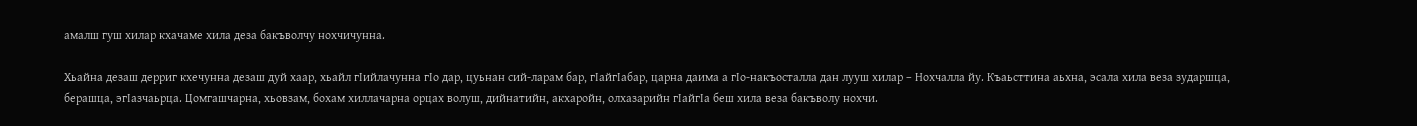амалш гуш хилар кхачаме хила деза бакъволчу нохчичунна.

Хьайна дезаш дерриг кхечунна дезаш дуй хаар, хьайл гIийлачунна гIо дар, цуьнан сий-ларам бар, гIайгIабар, царна даима а гIо-накъосталла дан лууш хилар – Нохчалла йу. Къаьсттина аьхна, эсала хила веза зударшца, берашца, эгIазчаьрца. Цомгашчарна, хьовзам, бохам хиллачарна орцах волуш, дийнатийн, акхаройн, олхазарийн гIайгIа беш хила веза бакъволу нохчи.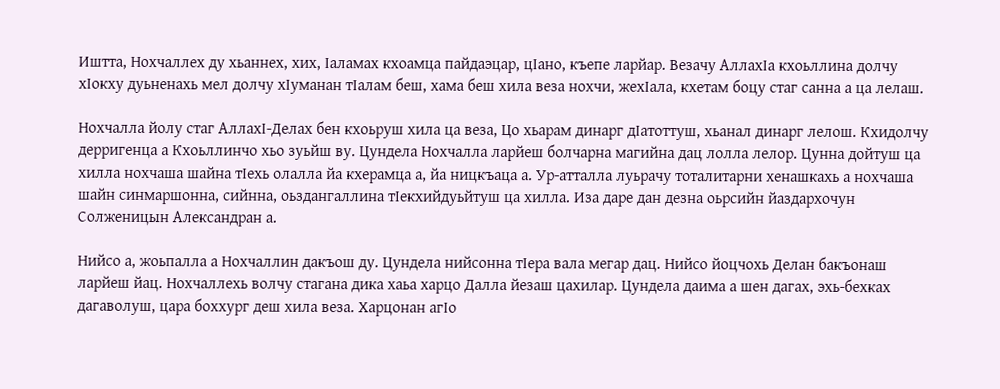Иштта, Нохчаллех ду хьаннех, хих, Iаламах кхоамца пайдаэцар, цIано, къепе ларйар. Везачу АллахIа кхоьллина долчу хIокху дуьненахь мел долчу хIуманан тIалам беш, хама беш хила веза нохчи, жехIала, кхетам боцу стаг санна а ца лелаш.

Нохчалла йолу стаг АллахI-Делах бен кхоьруш хила ца веза, Цо хьарам динарг дIатоттуш, хьанал динарг лелош. Кхидолчу дерригенца а Кхоьллинчо хьо зуьйш ву. Цундела Нохчалла ларйеш болчарна магийна дац лолла лелор. Цунна дойтуш ца хилла нохчаша шайна тIехь олалла йа кхерамца а, йа ницкъаца а. Ур-атталла луьрачу тоталитарни хенашкахь а нохчаша шайн синмаршонна, сийнна, оьздангаллина тIекхийдуьйтуш ца хилла. Иза даре дан дезна оьрсийн йаздархочун Солженицын Александран а.

Нийсо а, жоьпалла а Нохчаллин дакъош ду. Цундела нийсонна тIера вала мегар дац. Нийсо йоцчохь Делан бакъонаш ларйеш йац. Нохчаллехь волчу стагана дика хаьа харцо Далла йезаш цахилар. Цундела даима а шен дагах, эхь-бехках дагаволуш, цара боххург деш хила веза. Харцонан агIо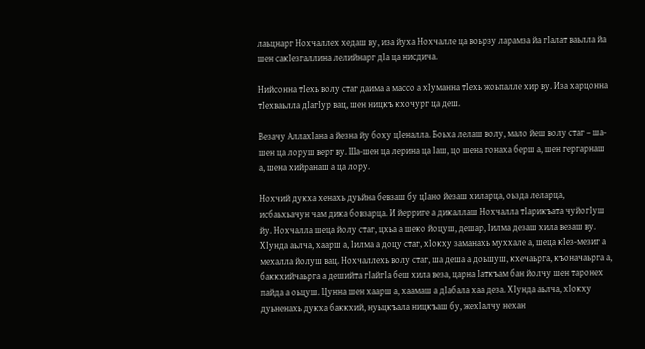лаьцнарг Нохчаллех хедаш ву, иза йуха Нохчалле ца воьрзу ларамза йа гIалат ваьлла йа шен сакIезгаллина лелийнарг дIа ца нисдича.

Нийсонна тIехь волу стаг даима а массо а хIуманна тIехь жоьпалле хир ву. Иза харцонна тIехваьлла дIагIур вац, шен ницкъ кхочург ца деш.

Везачу АллахIана а йезна йу боху цIеналла. Боьха лелаш волу, мало йеш волу стаг – ша-шен ца лоруш верг ву. Ша-шен ца лерина ца Iаш, цо шена гонаха берш а, шен гергарнаш а, шена хийранаш а ца лору.

Нохчий дукха хенахь дуьйна бевзаш бу цIано йезаш хиларца, оьзда леларца, исбаьхьачун чам дика бовзарца. И йерриге а дикаллаш Нохчалла тIарикъата чуйогIуш йу. Нохчалла шеца йолу стаг, цхьа а шеко йоцуш, дешар, Iилма дезаш хила везаш ву. ХIунда аьлча, хаарш а, Iилма а доцу стаг, хIокху заманахь муххале а, шеца кIез-мезиг а мехалла йолуш вац. Нохчаллехь волу стаг, ша деша а доьшуш, кхечаьрга, къоначаьрга а, баккхийчаьрга а дешийта гIайгIа беш хила веза, царна Iаткъам бан йолчу шен таронех пайда а оьцуш. Цунна шен хаарш а, хаамаш а дIабала хаа деза. ХIунда аьлча, хIокху дуьненахь дукха баккхий, нуьцкъала ницкъаш бу, жехIалчу нехан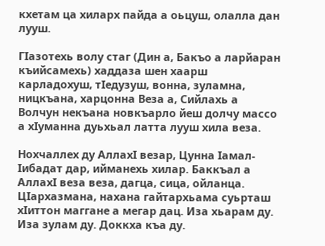кхетам ца хиларх пайда а оьцуш, олалла дан лууш.

ГIазотехь волу стаг (Дин а, Бакъо а ларйаран къийсамехь) хаддаза шен хаарш карладохуш, тIедузуш, вонна, зуламна, ницкъана, харцонна Веза а, Сийлахь а Волчун некъана новкъарло йеш долчу массо а хIуманна дуьхьал латта лууш хила веза.

Нохчаллех ду АллахI везар, Цунна Iамал-Iибадат дар, ийманехь хилар. Баккъал а АллахI веза веза, дагца, сица, ойланца. ЦIархазмана, нахана гайтархьама суьрташ хIиттон маггане а мегар дац. Иза хьарам ду. Иза зулам ду. Доккха къа ду.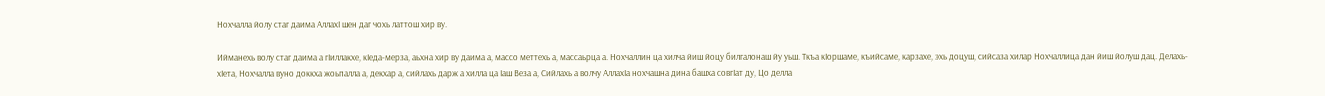Нохчалла йолу стаг даима АллахI шен даг чохь латтош хир ву.

Ийманехь волу стаг даима а гIиллакхе, кIеда-мерза, аьхна хир ву даима а, массо меттехь а, массаьрца а. Нохчаллин ца хилча йиш йоцу билгалонаш йу уьш. Ткъа кIоршаме, къийсаме, карзахе, эхь доцуш, сийсаза хилар Нохчаллица дан йиш йолуш дац. Делахь-хIета, Нохчалла вуно доккха жоьпалла а, декхар а, сийлахь дарж а хилла ца Iаш Веза а, Сийлахь а волчу АллахIа нохчашна дина башха совгIат ду, Цо делла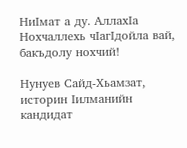НиIмат а ду. АллахIа Нохчаллехь чIагIдойла вай, бакъдолу нохчий!

Нунуев Сайд-Хьамзат, историн Iилманийн кандидат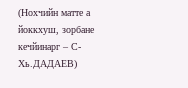(Нохчийн матте а йоккхуш, зорбане кечйинарг – С-Хь.ДАДАЕВ)